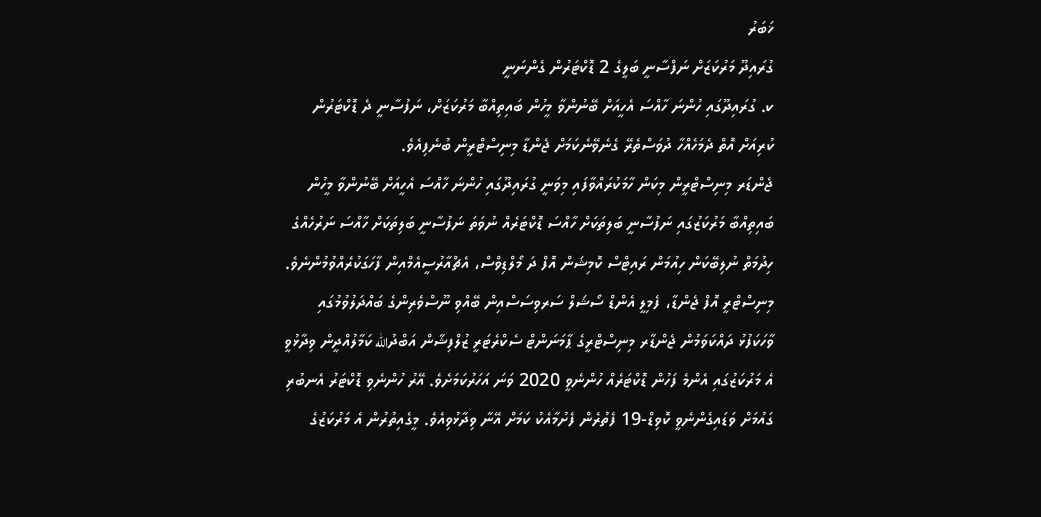ޚަބަރު
ގުރައިދޫ މަރުކަޒަށް ނަފްސާނީ ބަލީގެ 2 ޑޮކްޓަރުން ގެންނަނީ
ކ. ގުރައިދޫގައި ހުންނަ ހާއްސަ އެހީއަށް ބޭނުންވާ މީހުން ބައިތިއްބާ މަރުކަޒަށް، ނަފުސާނީ ދެ ޑޮކްޓަރުން ކުރިއަށް އޮތް ދެމަހެއްހާ ދުވަސްތެރޭ ގެނެވޭނެކަމަށް ޖެންޑާ މިނިސްޓްރީން ބުނެފިއެވެ.
ޖެންޑަރ މިނިސްޓްރީން މިކަން ހާމަކުރައްވާފައި މިވަނީ ގުރައިދޫގައި ހުންނަ ހާއްސަ އެހީއަށް ބޭނުންވާ މީހުން ބައިތިއްބާ މަރުކަޒުގައި ނަފުސާނީ ބަލިތަކަށް ހާއްސަ ޑޮކްޓަރެއް ނުވަތަ ނަފުސާނީ ބަލިތަކަށް ހާއްސަ ނަރުހެއްގެ ހިދުމަތް ނުލިބޭކަން ހިއުމަން ރައިޓްސް ކޮމިޝަން އޮފް ދަ މޯލްޑިވްސް، އެޗްއާރުސީއެމްއިން ފާހަގަކުރެއްވުމުންނެވެ.
މިނިސްޓްރީ އޮފް ޖެންޑާ، ފެމިލީ އެންޑް ސޯޝަލް ސަރވިސަސްއިން ބޭއްވި ނޫސްވެރިންގެ ބައްދަލުވުމުގައި ވާހަކަފުޅު ދައްކަވަމުން ޖެންޑާރ މިނިސްޓްރީގެ ޕާމަނަންޓް ސެކްރެޓަރީ ޒުލްފިޝާން އަބްދުالله ކަމާލުއްދީން ވިދާޅުވީ އެ މަރުކަޒުގައި އެންމެ ފަހުން ޑޮކްޓަރެއް ހުންނެވީ 2020 ވަނަ އަހަރުކަމަށެވެ. އޭރު ހުންނެވި ޑޮކްޓަރު އެނބުރި ގައުމަށް ވަޑައިގެންނެވީ ކޮވިޑް-19 ފެތުރެން ފެށުމާއެކު ކަމަށް އޭނާ ވިދާޅުވިއެވެ. މީގެއިތުރުން އެ މަރުކަޒުގެ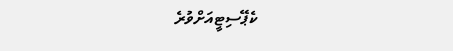ކެޕޭސިޓީއަށްވުރެ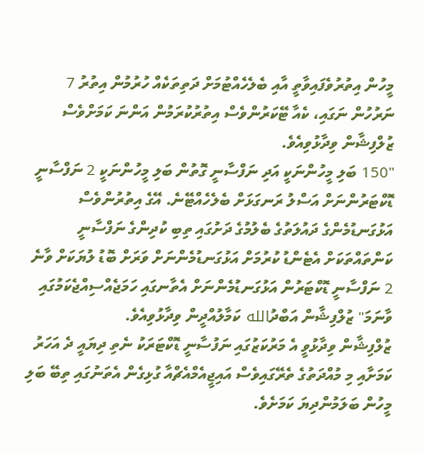މީހުން އިތުރުވެފައިވާތީ އާއި ބެލެހެއްޓުމަށް ދަތިތަކެއް ހުރުމުން އިތުރު 7 ނަރުހުން ނަގައި، ކެއާ ޓޭކަރުންވެސް އިތުރުކުރަމުން އަންނަ ކަމަށްވެސް ޒުލްފިޝާން ވިދާޅުވިއެވެ.
"150 ބަލި މީހުންނަކީ އަދި ނަފްސާނީ ގޮތުން ބަލި މީހުންނަކީ 2 ނަފްސާނީ ޑޮކްޓަރުންނަށް އަސްލު ރަނގަޅަށް ބެލެހެއްޓޭނެ. އޭގެ އިތުރުންވެސް އަޅުގަނޑުމެންގެ ދައުލަތުގެ ބެލުމުގެ ދަށުގައި ތިބި ކުދިންގެ ނަފްސާނީ ކަންތައްތަކަށް އެޓެންޑު ކުރުމަށް އަޅުގަނޑުމެންނަށް ވަރަށް ބޮޑު ލުޔަކަށް ވާނެ 2 ނަފްސާނީ ޑޮކްޓަރުން އަޅުގަނޑުމެންނަށް އެތާނގައި ހަމަޖެއްސިއްޖެކަމުގައި ވާނަމަ" ޒުލްފިޝާން އަބްދުالله ކަމާލުއްދީން ވިދާޅުވިއެވެ.
ޒުލްފިޝާން ވިދާޅުވީ އެ މަރުކަޒުގައި ނަފުސާނީ ޑޮކްޓަރަކު ނެތި ދިޔައީ ދެ އަހަރު ކަމަށާއި މި މުއްދަތުގެ ތެރޭގައިވެސް އައިޖީއެމްއެޗްއާ ގުޅިގެން އެތަނުގައި ތިބޭ ބަލި މީހުން ބަލަމުންދިޔަ ކަމަށެވެ.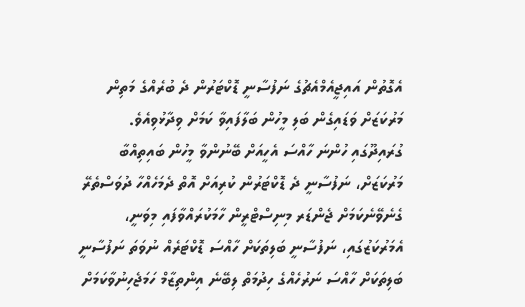އެގޮތުން އައިޖީއެމްއެޗުގެ ނަފުސާނީ ޑޮކްޓަރުން ދެ ބުރެއްގެ މަތިން މަރުކަޒަށް ވަޑައިގެން ބަލި މީހުން ބަލާފައިވާ ކަމަށް ވިދާޅުވިއެވެ.
ގުރައިދޫގައި ހުންނަ ހާއްސަ އެހީއަށް ބޭނުންވާ މީހުން ބައިތިއްބާ މަރުކަޒަށް، ނަފުސާނީ ދެ ޑޮކްޓަރުން ކުރިއަށް އޮތް ދެމަހެއްހާ ދުވަސްތެރޭ ގެނެވޭނެކަމަށް ޖެންޑަރ މިނިސްޓްރީން ހާމަކުރައްވާފައި މިވަނީ، އެމަރުކަޒުގައި، ނަފުސާނީ ބަލިތަކަށް ހާއްސަ ޑޮކްޓަރެއް ނުވަތަ ނަފުސާނީ ބަލިތަކަށް ހާއްސަ ނަރުހެއްގެ ހިދުމަތް ލިބޭނެ އިންތިޒާމް ހަމަޖެހިނުވާކަމަށް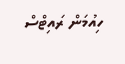ހިއުމަން ރައިޓްސް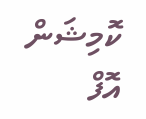ކޮމިޝަން އޮފް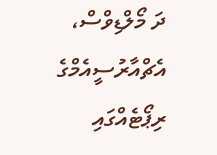ދަ މޯލްޑިވްސް، އެޗްއާރުސީއެމްގެ ރިޕޯޓެއްގައި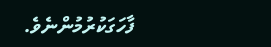ފާހަގަކުރުމުންނެވެ.